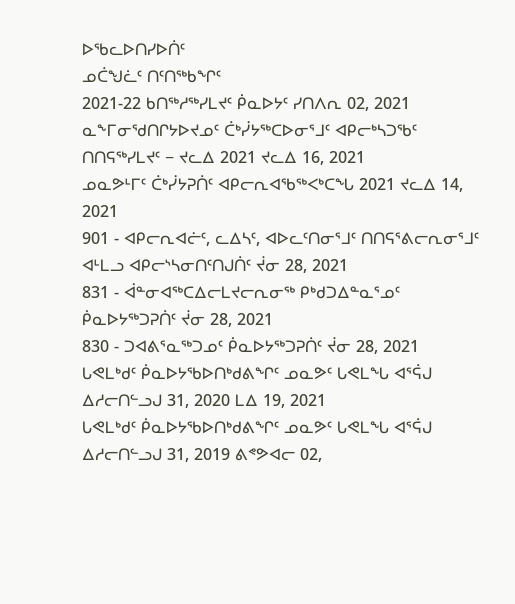ᐅᖃᓚᐅᑎᓯᐅᑏᑦ
ᓄᑖᖑᓛᑦ ᑎᑦᑎᖅᑲᖏᑦ
2021-22 ᑲᑎᖅᓱᖅᓯᒪᔪᑦ ᑮᓇᐅᔭᑦ ᓯᑎᐱᕆ 02, 2021
ᓇᖕᒥᓂᖁᑎᒋᔭᐅᔪᓄᑦ ᑖᒃᓰᔭᖅᑕᐅᓂᕐᒧᑦ ᐊᑭᓕᒃᓴᑐᖃᑦ ᑎᑎᕋᖅᓯᒪᔪᑦ − ᔪᓚᐃ 2021 ᔪᓚᐃ 16, 2021
ᓄᓇᕗᒻᒥᑦ ᑖᒃᓰᔭᕈᑏᑦ ᐊᑭᓕᕆᐊᖃᖅᐸᒃᑕᖓ 2021 ᔪᓚᐃ 14, 2021
901 - ᐊᑭᓕᕆᐊᓖᑦ, ᓚᐃᓴᑦ, ᐊᐅᓚᑦᑎᓂᕐᒧᑦ ᑎᑎᕋᕐᕕᓕᕆᓂᕐᒧᑦ ᐊᒻᒪᓗ ᐊᑭᓕᔅᓴᓂᑎᑦᑎᒍᑏᑦ ᔫᓂ 28, 2021
831 - ᐋᓐᓂᐊᖅᑕᐃᓕᒪᔪᓕᕆᓂᖅ ᑭᒃᑯᑐᐃᓐᓇᕐᓄᑦ ᑮᓇᐅᔭᖅᑐᕈᑏᑦ ᔫᓂ 28, 2021
830 - ᑐᐊᕕᕐᓇᖅᑐᓄᑦ ᑮᓇᐅᔭᖅᑐᕈᑏᑦ ᔫᓂ 28, 2021
ᒐᕙᒪᒃᑯᑦ ᑮᓇᐅᔭᖃᐅᑎᒃᑯᕕᖏᑦ ᓄᓇᕗᑦ ᒐᕙᒪᖓ ᐊᕐᕌᒍ ᐃᓱᓕᑎᓪᓗᒍ 31, 2020 ᒪᐃ 19, 2021
ᒐᕙᒪᒃᑯᑦ ᑮᓇᐅᔭᖃᐅᑎᒃᑯᕕᖏᑦ ᓄᓇᕗᑦ ᒐᕙᒪᖓ ᐊᕐᕌᒍ ᐃᓱᓕᑎᓪᓗᒍ 31, 2019 ᕕᕝᕗᐊᓕ 02,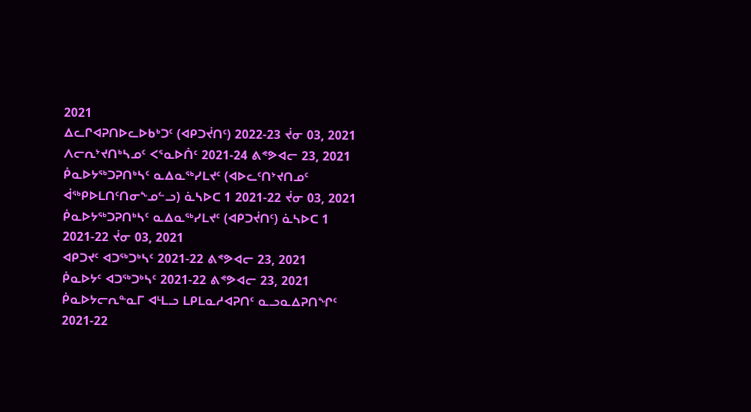2021
ᐃᓚᒋᐊᕈᑎᐅᓚᐅᑲᒃᑐᑦ (ᐊᑭᑐᔫᑎᑦ) 2022-23 ᔫᓂ 03, 2021
ᐱᓕᕆᔾᔪᑎᒃᓴᓄᑦ ᐸᕐᓇᐅᑏᑦ 2021-24 ᕕᕝᕗᐊᓕ 23, 2021
ᑮᓇᐅᔭᖅᑐᕈᑎᒃᓴᑦ ᓇᐃᓇᖅᓯᒪᔪᑦ (ᐊᐅᓚᑦᑎᔾᔪᑎᓄᑦ ᐋᖅᑭᐅᒪᑎᑦᑎᓂᖕᓄᓪᓗ) ᓈᓴᐅᑕ 1 2021-22 ᔫᓂ 03, 2021
ᑮᓇᐅᔭᖅᑐᕈᑎᒃᓴᑦ ᓇᐃᓇᖅᓯᒪᔪᑦ (ᐊᑭᑐᔫᑎᑦ) ᓈᓴᐅᑕ 1 2021-22 ᔫᓂ 03, 2021
ᐊᑭᑐᔪᑦ ᐊᑐᖅᑐᒃᓴᑦ 2021-22 ᕕᕝᕗᐊᓕ 23, 2021
ᑮᓇᐅᔭᑦ ᐊᑐᖅᑐᒃᓴᑦ 2021-22 ᕕᕝᕗᐊᓕ 23, 2021
ᑮᓇᐅᔭᓕᕆᓐᓇᒥ ᐊᒻᒪᓗ ᒪᑭᒪᓇᓱᐊᕈᑎᑦ ᓇᓗᓇᐃᕈᑎᖏᑦ 2021-22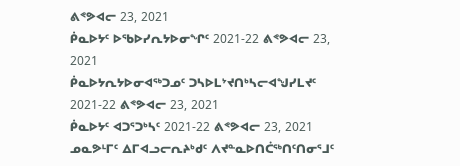ᕕᕝᕗᐊᓕ 23, 2021
ᑮᓇᐅᔭᑦ ᐅᖃᐅᓯᕆᔭᐅᓂᖏᑦ 2021-22 ᕕᕝᕗᐊᓕ 23, 2021
ᑮᓇᐅᔭᕆᔭᐅᓂᐊᖅᑐᓄᑦ ᑐᓴᐅᒪᔾᔪᑎᒃᓴᓕᐊᖑᓯᒪᔪᑦ 2021-22 ᕕᕝᕗᐊᓕ 23, 2021
ᑮᓇᐅᔭᑦ ᐊᑐᕐᑐᒃᓴᑦ 2021-22 ᕕᕝᕗᐊᓕ 23, 2021
ᓄᓇᕗᒻᒥᑦ ᐃᒥᐊᓗᓕᕆᔨᒃᑯᑦ ᐱᔪᓐᓇᐅᑎᑖᖅᑎᑦᑎᓂᕐᒧᑦ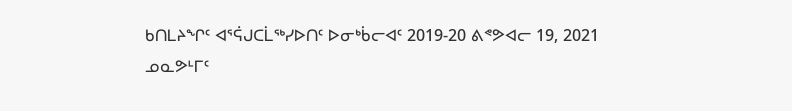ᑲᑎᒪᔨᖏᑦ ᐊᕐᕌᒍᑕᒫᖅᓯᐅᑎᑦ ᐅᓂᒃᑳᓕᐊᑦ 2019-20 ᕕᕝᕗᐊᓕ 19, 2021
ᓄᓇᕗᒻᒥᑦ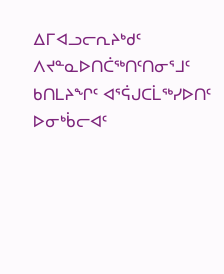ᐃᒥᐊᓗᓕᕆᔨᒃᑯᑦ ᐱᔪᓐᓇᐅᑎᑖᖅᑎᑦᑎᓂᕐᒧᑦ ᑲᑎᒪᔨᖏᑦ ᐊᕐᕌᒍᑕᒫᖅᓯᐅᑎᑦ ᐅᓂᒃᑳᓕᐊᑦ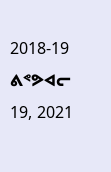2018-19 ᕕᕝᕗᐊᓕ 19, 2021